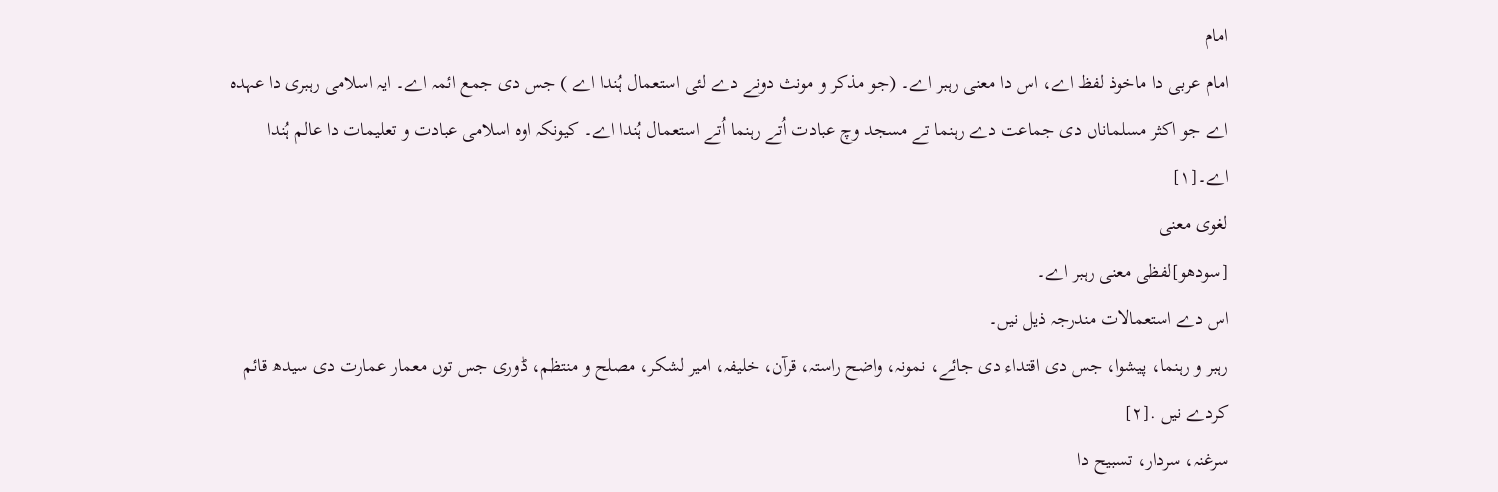امام
امام عربی دا ماخوذ لفظ اے، اس دا معنی رہبر اے۔ (جو مذکر و مونث دونے دے لئی استعمال ہُندا اے ) جس دی جمع ائمہ اے۔ ایہ اسلامی رہبری دا عہدہ اے جو اکثر مسلماناں دی جماعت دے رہنما تے مسجد وچ عبادت اُتے رہنما اُتے استعمال ہُندا اے۔ کیونکہ اوہ اسلامی عبادت و تعلیمات دا عالم ہُندا اے۔[۱]
لغوی معنی
[سودھو]لفظی معنی رہبر اے۔
اس دے استعمالات مندرجہ ذیل نيں۔
رہبر و رہنما، پیشوا، جس دی اقتداء دی جائے، نمونہ، واضح راستہ، قرآن، خلیفہ، امیر لشکر، مصلح و منتظم، ڈوری جس توں معمار عمارت دی سیدھ قائم کردے نيں .[۲]
سرغنہ، سردار، تسبیح دا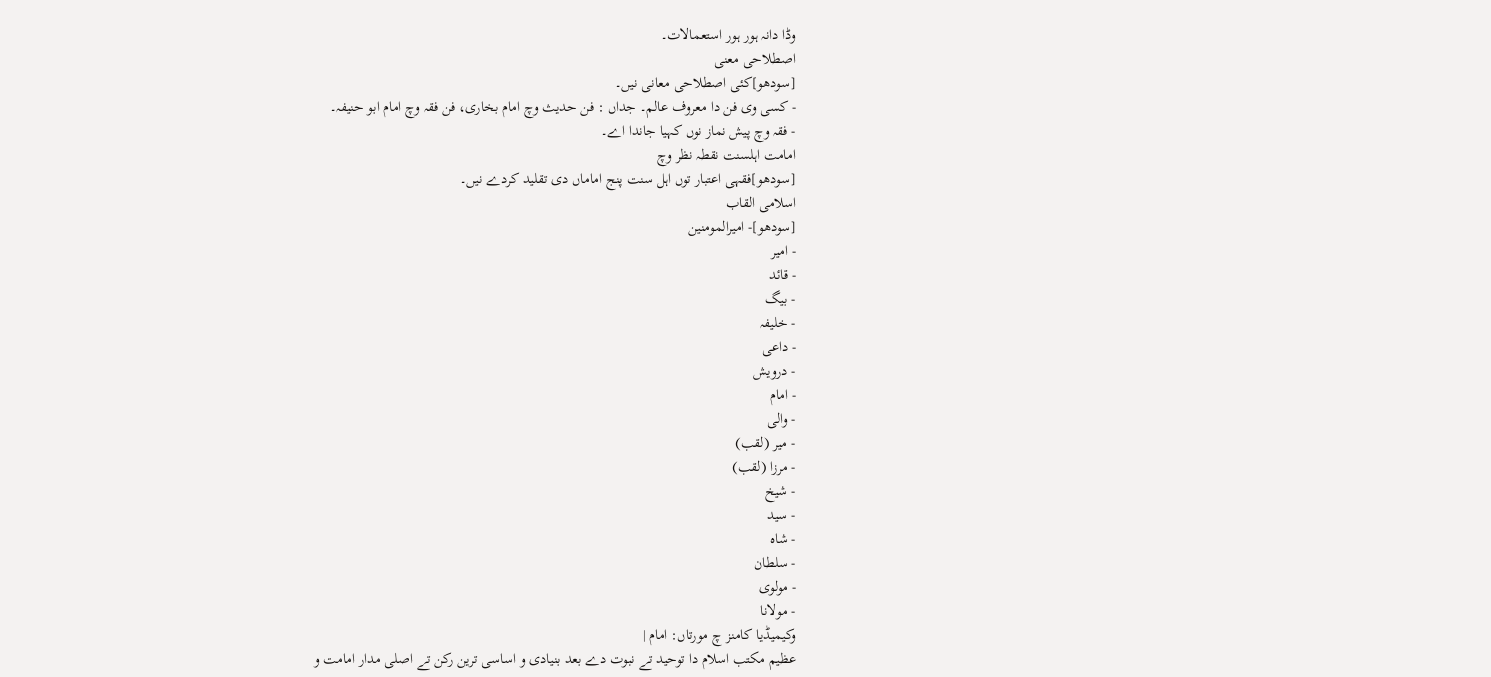وڈا دانہ ہور ہور استعمالات۔
اصطلاحی معنی
[سودھو]کئی اصطلاحی معانی نيں۔
- کسی وی فن دا معروف عالم۔ جداں : فن حدیث وچ امام بخاری، فن فقہ وچ امام ابو حنیفہ۔
- فقہ وچ پیش نماز نوں کہیا جاندا اے۔
امامت اہلسنت نقطہ نظر وچ
[سودھو]فقہی اعتبار توں اہل سنت پنج اماماں دی تقلید کردے نيں۔
اسلامی القاب
[سودھو]- امیرالمومنین
- امیر
- قائد
- بیگ
- خلیفہ
- داعی
- درویش
- امام
- والی
- میر (لقب)
- مرزا (لقب)
- شیخ
- سید
- شاہ
- سلطان
- مولوی
- مولانا
وکیمیڈیا کامنز چ مورتاں: امام |
عظیم مکتب اسلام دا توحید تے نبوت دے بعد بنیادی و اساسی ترین رکن تے اصلی مدار امامت و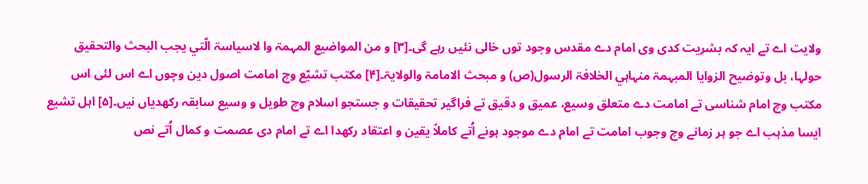ولایت اے تے ایہ کہ بشریت کدی وی امام دے مقدس وجود توں خالی نئيں رہے گی۔[۳] و من المواضيع المہمۃ وا لاسياسۃ الّتي يجب البحث والتحقيق حولہا، بل وتوضيح الزوايا المبہمۃ منہاہي الخلافۃ الرسول(ص) و مبحث الامامۃ والولايۃ۔[۴] مکتب تشیّع وچ امامت اصول دین وچوں اے اس لئی اس مکتب وچ امام شناسی تے امامت دے متعلق وسیع، عمیق و دقیق تے فراگیر تحقیقات و جستجو اسلام وچ طویل و وسیع سابقہ رکھدیاں نيں۔[۵] اہل تشیع ایسا مذہب اے جو ہر زمانے وچ وجوب امامت تے امام دے موجود ہونے اُتے کاملاً یقین و اعتقاد رکھدا اے تے امام دی عصمت و کمال اُتے نص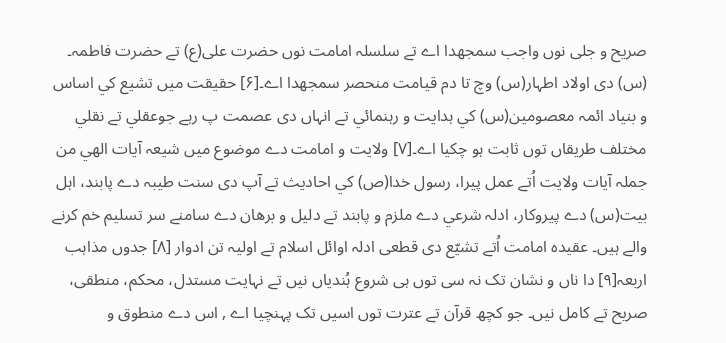صریح و جلی نوں واجب سمجھدا اے تے سلسلہ امامت نوں حضرت علی(ع) تے حضرت فاطمہ۔ (س) دی اولاد اطہار(س) وچ تا دم قیامت منحصر سمجھدا اے۔[۶] حقيقت ميں تشيع کي اساس و بنياد ائمہ معصومين(س) کي ہدايت و رہنمائي تے انہاں دی عصمت پ رہے جوعقلي تے نقلي مختلف طريقاں توں ثابت ہو چکيا اے۔[۷] ولايت و امامت دے موضوع ميں شيعہ آيات الھي من جملہ آيات ولايت اُتے عمل پیرا، رسول خدا(ص) کي احادیث تے آپ دی سنت طیبہ دے پابند، اہل بيت(س) دے پيروکار، ادلہ شرعي دے ملزم و پابند تے دليل و برھان دے سامنے سر تسليم خم کرنے والے ہيں۔ عقیدہ امامت اُتے تشیّع دی قطعی ادلہ اوائل اسلام تے اولیہ تن ادوار [۸] جدوں مذاہب اربعہ[۹] دا ناں و نشان تک نہ سی توں ہی شروع ہُندیاں نيں تے نہایت مستدل، محکم، منطقی، صریح تے کامل نيں۔ جو کچھ قرآن تے عترت توں اسيں تک پہنچیا اے , اس دے منطوق و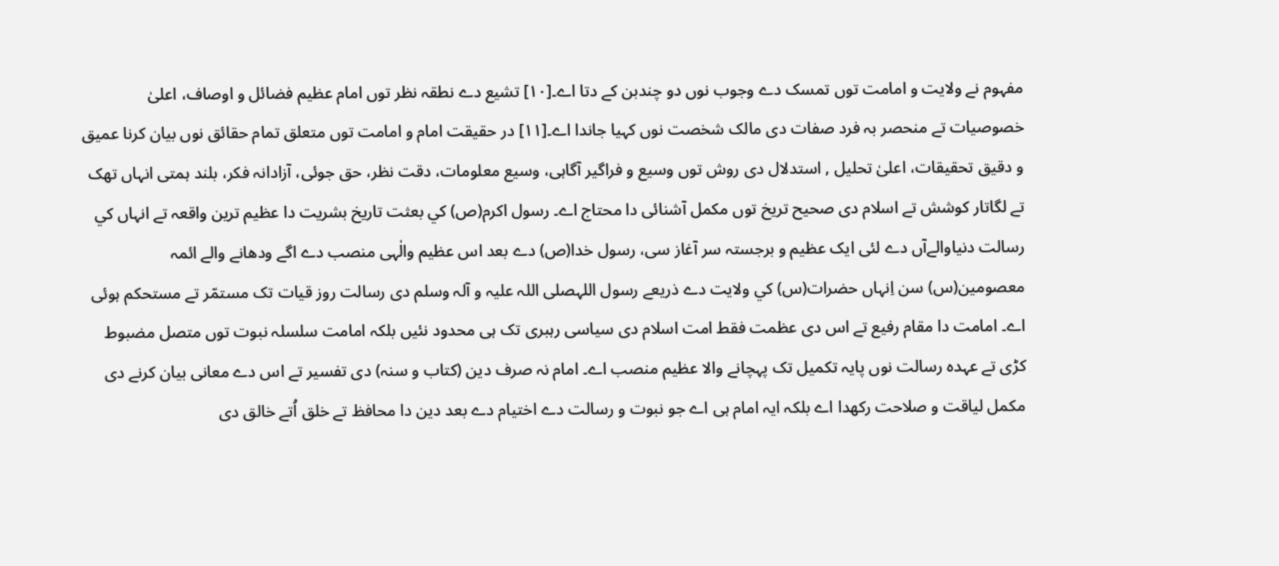مفہوم نے ولايت و امامت توں تمسک دے وجوب نوں دو چندبن کے دتا اے۔[۱۰] تشيع دے نطقہ نظر توں امام عظيم فضائل و اوصاف، اعلیٰ خصوصيات تے منحصر بہ فرد صفات دی مالک شخصت نوں کہیا جاندا اے۔[۱۱] در حقیقت امام و امامت توں متعلق تمام حقائق نوں بیان کرنا عمیق و دقیق تحقیقات، اعلیٰ تحلیل , استدلال دی روش توں وسیع و فراگیر آگاہی، وسیع معلومات، دقت نظر، حق جوئی، آزادانہ فکر، بلند ہمتی انہاں تھک تے لگاتار کوشش تے اسلام دی صحیح تریخ توں مکمل آشنائی دا محتاج اے۔ رسول اکرم(ص) کي بعثت تاريخ بشريت دا عظيم ترين واقعہ تے انہاں کي رسالت دنياوالےآں دے لئی ايک عظيم و برجستہ سر آغاز سی، رسول خدا(ص) دے بعد اس عظيم والٰہی منصب دے اگے ودھانے والے ائمہ معصومين(س) سن اِنہاں حضرات(س) کي ولايت دے ذريعے رسول اللہصلی اللہ علیہ و آلہ وسلم دی رسالت روز قیات تک مستمّر تے مستحکم ہوئی اے۔ امامت دا مقام رفیع تے اس دی عظمت فقط امت اسلام دی سیاسی رہبری تک ہی محدود نئيں بلکہ امامت سلسلہ نبوت توں متصل مضبوط کڑی تے عہدہ رسالت نوں پایہ تکمیل تک پہچانے والا عظیم منصب اے۔ امام نہ صرف دین (کتاب و سنہ) دی تفسیر تے اس دے معانی بیان کرنے دی مکمل لیاقت و صلاحت رکھدا اے بلکہ ایہ امام ہی اے جو نبوت و رسالت دے اختیام دے بعد دین دا محافظ تے خلق اُتے خالق دی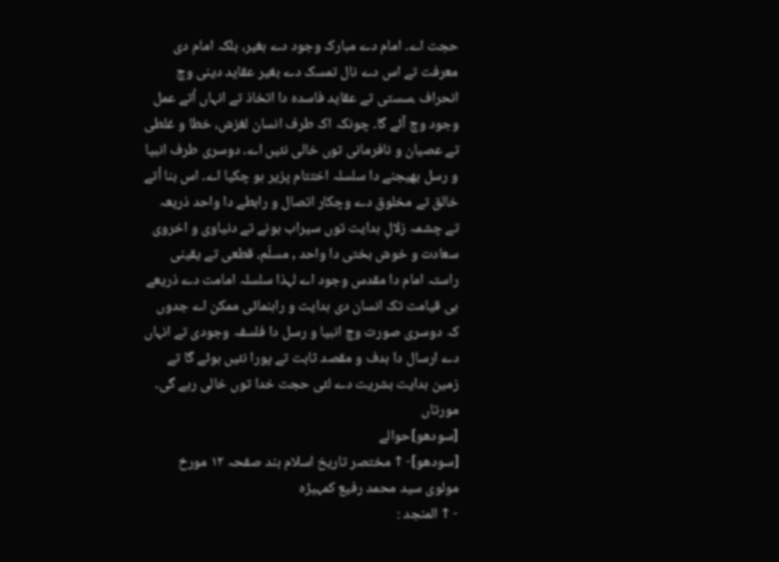حجت اے۔ امام دے مبارک وجود دے بغیر، بلکہ امام دی معرفت تے اس دے نال تمسک دے بغیر عقاید دینی وچ انحراف ،سستی تے عقاید فاسدہ دا اتخاذ تے انہاں اُتے عمل وجود وچ آئے گا۔ چونکہ اک طرف انسان لغزش، خطا و غلطی تے عصیان و نافرمانی توں خالی نئيں اے۔ دوسری طرف انبیا و رسل بھیجنے دا سلسلہ اختتام پزیر ہو چکيا اے۔ اس بنا اُتے خالق تے مخلوق دے وچکار اتصال و رابطے دا واحد ذریعہ تے چشمہ زلالِ ہدایت توں سیراب ہونے تے دنیاوی و اخروی سعادت و خوش بختی دا واحد , مسلّم، قطعی تے یقینی راستہ امام دا مقدس وجود اے لہذا سلسلہ امامت دے ذریعے ہی قیامت تک انسان دی ہدایت و راہنمائی ممکن اے جدوں کہ دوسری صورت وچ انبیا و رسل دا فلسفہ وجودی تے انہاں دے ارسال دا ہدف و مقصد ثابت تے پورا نئيں ہوئے گا تے زمین ہدایت بشریت دے لئی حجت خدا توں خالی رہے گی۔
مورتاں
[سودھو]حوالے
[سودھو]- ↑ مختصر تاریخ اسلام ہند صفحہ ۱۲ مورخ مولوی سید محمد رفیع کمہیڑہ
- ↑ المنجد :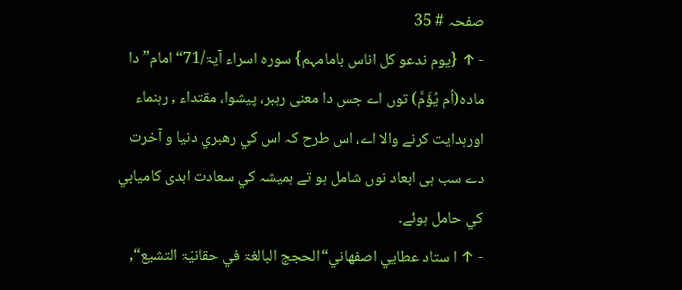صفحہ # 35
- ↑ {يوم ندعو کل اناس بامامہم} سورہ اسراء آيۃ/71“امام” دا مادہ(اُم يُؤَمَّ) توں اے جس دا معنی رہبر، پيشوا، مقتداء , رہنماء اورہدايت کرنے والا اے، اس طرح کہ اس کي رھبري دنيا و آخرت دے سب ہی ابعاد نوں شامل ہو تے ہميشہ کي سعادت ابدی کاميابي کي حامل ہوئے۔
- ↑ ا ستاد عطايي اصفھاني“الحجج البالغۃ في حقانيّۃ التشيع“,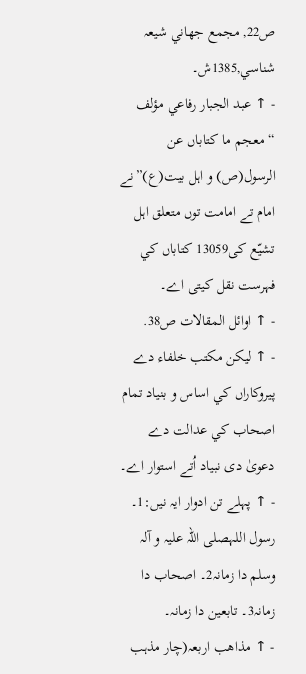ص22, مجمع جھاني شيعہ شناسي,1385ش۔
- ↑ عبد الجبار رفاعي مؤلف “معجم ما کتاباں عن الرسول(ص) و اہل بيت(ع)”نے امام تے امامت توں متعلق اہل تشیّع کی13059 کتاباں کي فہرست نقل کيتی اے۔
- ↑ اوائل المقالات ص38.
- ↑ ليکن مکتب خلفاء دے پيروکاراں کي اساس و بنياد تمام اصحاب کي عدالت دے دعویٰ دی نبیاد اُتے استوار اے۔
- ↑ پہلے تن ادوار ایہ نيں:1۔ رسول اللہصلی اللہ علیہ و آلہ وسلم دا زمانہ2۔ اصحاب دا زمانہ3۔ تابعین دا زمانہ۔
- ↑ مذاھب اربعہ(چار مذہب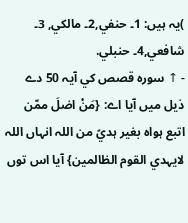)يہ ہيں: 1۔ حنفي,2۔ مالکي, 3۔ شافعي,4۔ حنبلي.
- ↑ سورہ قصص کي آيہ 50 دے ذيل ميں آيا اے: {مَنْ اضلَ ممّن اتبع ہواہ بغير ہديً من اللہ انہاں اللہ لايہدي القوم الظالمين} آیا اس توں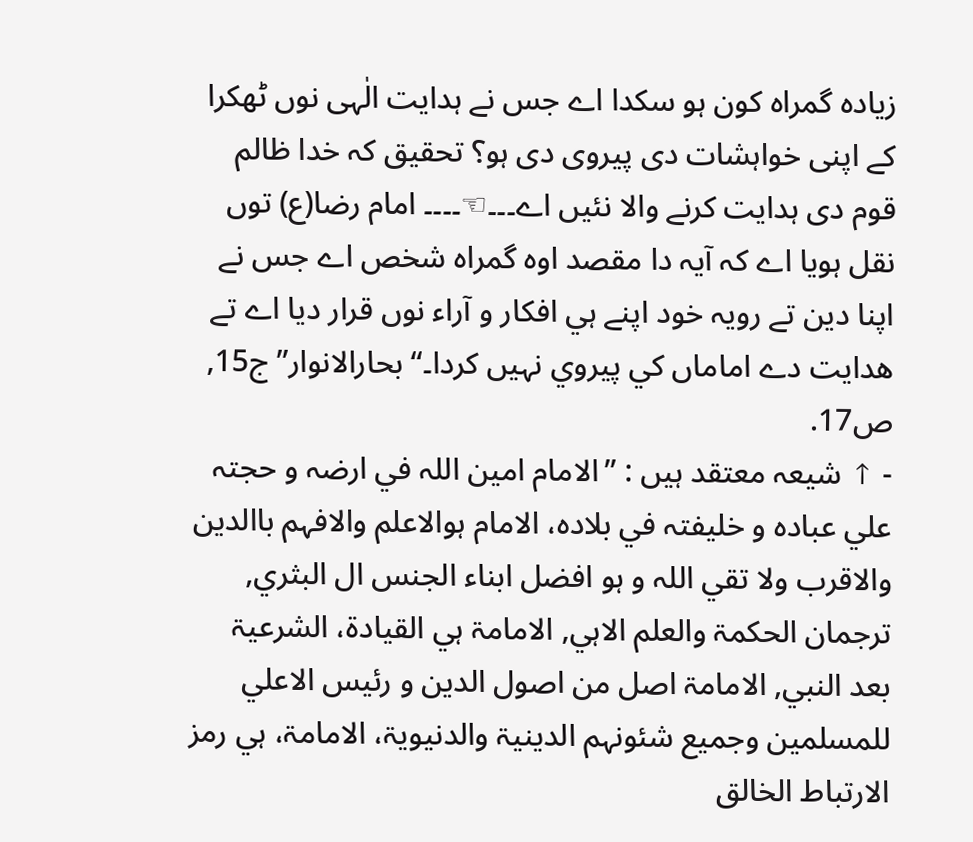زیادہ گمراہ کون ہو سکدا اے جس نے ہدایت الٰہی نوں ٹھکرا کے اپنی خواہشات دی پیروی دی ہو؟ تحقیق کہ خدا ظالم قوم دی ہدایت کرنے والا نئيں اے۔۔۔☜۔۔۔۔ امام رضا(ع) توں نقل ہويا اے کہ آيہ دا مقصد اوہ گمراہ شخص اے جس نے اپنا دين تے رویہ خود اپنے ہي افکار و آراء نوں قرار ديا اے تے ھدايت دے اماماں کي پيروي نہيں کردا۔“ بحارالانوار” ج15, ص17.
- ↑ شيعہ معتقد ہيں : ”الامام امين اللہ في ارضہ و حجتہ علي عبادہ و خليفتہ في بلادہ، الامام ہوالاعلم والافہم باالدين والاقرب ولا تقي اللہ و ہو افضل ابناء الجنس ال البثري, ترجمان الحكمۃ والعلم الاہي, الامامۃ ہي القيادۃ، الشرعيۃ بعد النبي, الامامۃ اصل من اصول الدين و رئيس الاعلي للمسلمين وجميع شئونہم الدينيۃ والدنيويۃ، الامامۃ، ہي رمز الارتباط الخالق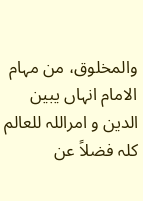والمخلوق، من مہام الامام انہاں يبين الدين و امراللہ للعالم كلہ فضلاً عن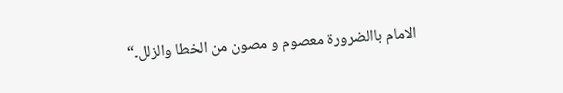الامام باالضرورۃ معصوم و مصون من الخطا والزلل۔“